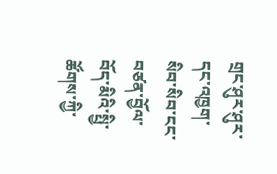གྲང་ཤུར་ཤུར་དང་འཁྱག་སིབ་སིབ་ངང་བཙན་བྱོལ་བོད་མིའི་སྤྱི་ཚོགས་ཀྱི་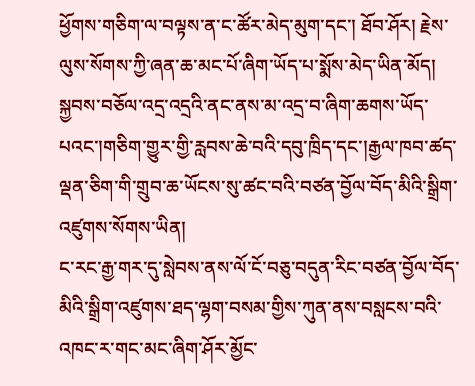ཕྱོགས་གཅིག་ལ་བལྟས་ན་ང་ཚོར་མེད་མུག་དང་། ཐོབ་ཤོར། རྗེས་ལུས་སོགས་ཀྱི་ཞན་ཆ་མང་པོ་ཞིག་ཡོད་པ་སྨོས་མེད་ཡིན་མོད། སྐྱབས་བཅོལ་འདྲ་འདྲའི་ནང་ནས་མ་འདྲ་བ་ཞིག་ཆགས་ཡོད་པའང་།གཅིག་གྱུར་གྱི་རླབས་ཆེ་བའི་དབུ་ཁྲིད་དང་།རྒྱལ་ཁབ་ཚད་ལྡན་ཅིག་གི་གྲུབ་ཆ་ཡོངས་སུ་ཚང་བའི་བཙན་བྱོལ་བོད་མིའི་སྒྲིག་འཛུགས་སོགས་ཡིན།
ང་རང་རྒྱ་གར་དུ་སླེབས་ནས་ལོ་ངོ་བཅུ་བདུན་རིང་བཙན་བྱོལ་བོད་མིའི་སྒྲིག་འཛུགས་ཐད་ལྷག་བསམ་གྱིས་ཀུན་ནས་བསླངས་བའི་འཁང་ར་གང་མང་ཞིག་ཤོར་མྱོང་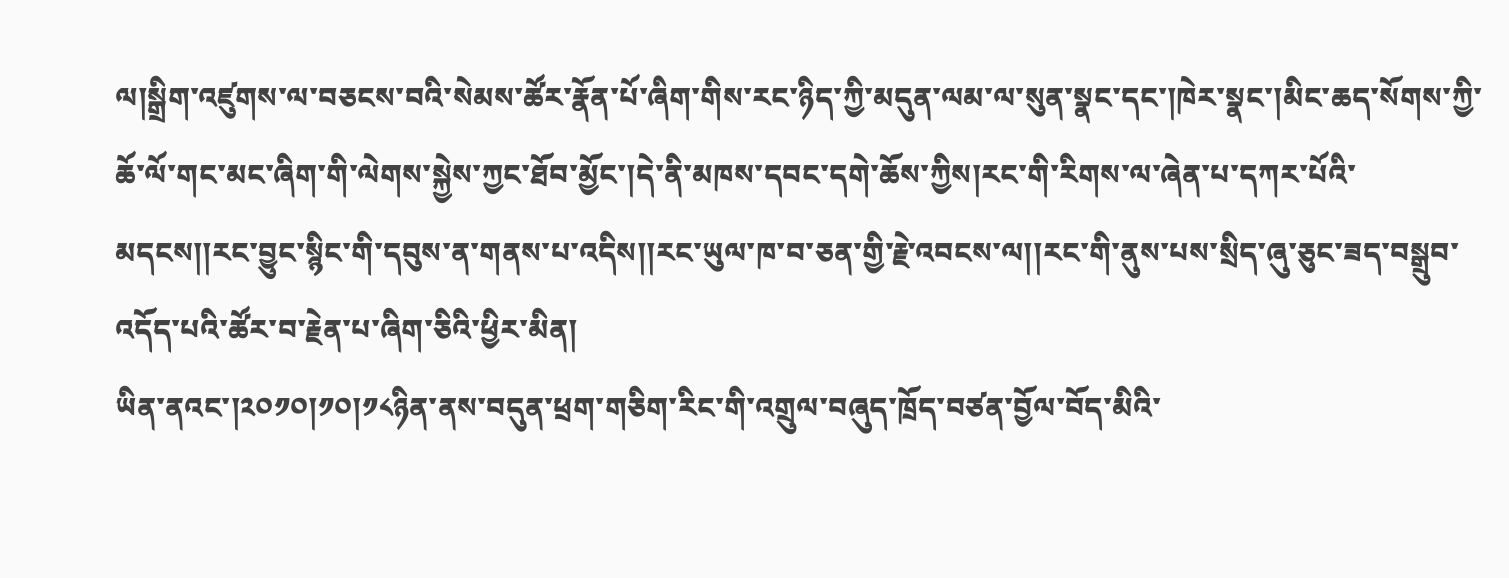ལ།སྒྲིག་འཛུགས་ལ་བཅངས་བའི་སེམས་ཚོར་རྣོན་པོ་ཞིག་གིས་རང་ཉིད་ཀྱི་མདུན་ལམ་ལ་སུན་སྣང་དང་།ཁེར་སྣང་།མིང་ཆད་སོགས་ཀྱི་ཆོ་ལོ་གང་མང་ཞིག་གི་ལེགས་སྐྱེས་ཀྱང་ཐོབ་མྱོང་།དེ་ནི་མཁས་དབང་དགེ་ཆོས་ཀྱིས།རང་གི་རིགས་ལ་ཞེན་པ་དཀར་པོའི་མདངས།།རང་བྱུང་སྙིང་གི་དབུས་ན་གནས་པ་འདིས།།རང་ཡུལ་ཁ་བ་ཅན་གྱི་རྗེ་འབངས་ལ།།རང་གི་ནུས་པས་སྲིད་ཞུ་ཅུང་ཟད་བསྒྲུབ་འདོད་པའི་ཚོར་བ་རྗེན་པ་ཞིག་ཅིའི་ཕྱིར་མིན།
ཡིན་ནའང་།༢༠༡༠།༡༠།༡༨ཉིན་ནས་བདུན་ཕྲག་གཅིག་རིང་གི་འགྲུལ་བཞུད་ཁྲོད་བཙན་བྱོལ་བོད་མིའི་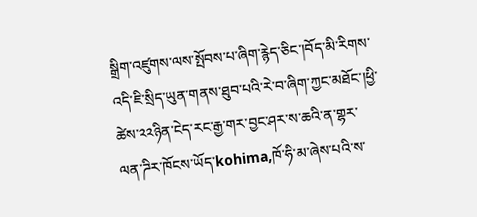སྒྲིག་འཛུགས་ལས་སྤོབས་པ་ཞིག་རྙེད་ཅིང་།བོད་མི་རིགས་འདི་ཇི་སྲིད་ཡུན་གནས་ཐུབ་པའི་རེ་བ་ཞིག་ཀྱང་མཐོང་།ཕྱི་ཚེས་༢༢ཉིན་ངེད་རང་རྒྱ་གར་བྱང་ཤར་ས་ཆའི་ན་གྷར་ལན་ཌིར་ཁོངས་ཡོད་kohima,ཁོ་ཧི་མ་ཞེས་པའི་ས་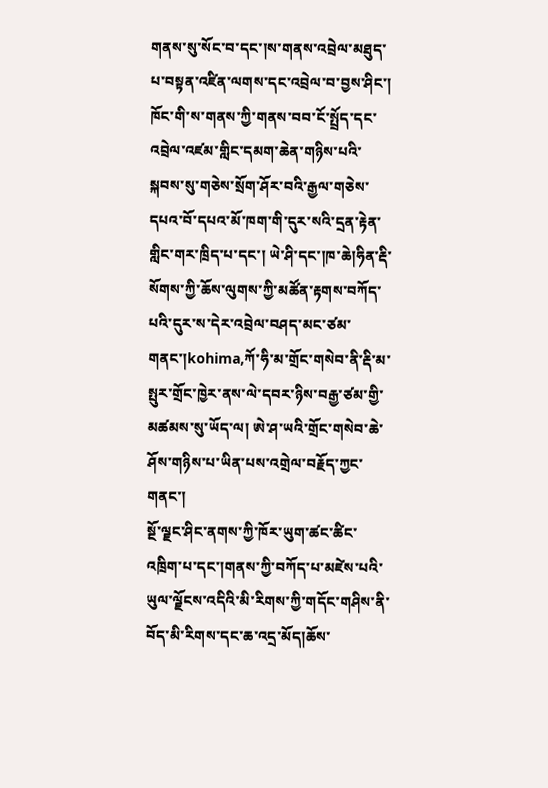གནས་སུ་སོང་བ་དང་།ས་གནས་འབྲེལ་མཐུད་པ་བསྟན་འཛིན་ལགས་དང་འབྲེལ་བ་བྱས་ཤིང་། ཁོང་གི་ས་གནས་ཀྱི་གནས་བབ་ངོ་སྤྲོད་དང་འབྲེལ་འཛམ་གླིང་དམག་ཆེན་གཉིས་པའི་སྐབས་སུ་གཅེས་སྲོག་ཤོར་བའི་རྒྱལ་གཅེས་དཔའ་བོ་དཔའ་མོ་ཁག་གི་དུར་སའི་དྲན་རྟེན་གླིང་གར་ཁྲིད་པ་དང་། ཡེ་ཤི་དང་།ཁ་ཆེ།ཧིན་རྡི་སོགས་ཀྱི་ཆོས་ལུགས་ཀྱི་མཚོན་རྟགས་བཀོད་པའི་དུར་ས་དེར་འབྲེལ་བཤད་མང་ཙམ་གནང་།kohima,ཀོ་ཧི་མ་གྲོང་གསེབ་ནི་རྡི་མ་སྤུར་གྲོང་ཁྱེར་ནས་ལེ་དབར་ཉིས་བརྒྱ་ཙམ་གྱི་མཚམས་སུ་ཡོད་ལ། ཨེ་ཤ་ཡའི་གྲོང་གསེབ་ཆེ་ཤོས་གཉིས་པ་ཡིན་པས་འགྲེལ་བརྗོད་ཀྱང་གནང་།
སྔོ་ལྗང་ཤིང་ནགས་ཀྱི་ཁོར་ཡུག་ཚང་ཚིང་འཁྲིག་པ་དང་།གནས་ཀྱི་བཀོད་པ་མཛེས་པའི་ཡུལ་ལྗོངས་འདིའི་མི་རིགས་ཀྱི་གདོང་གཤིས་ནི་བོད་མི་རིགས་དང་ཆ་འདྲ་མོད།ཆོས་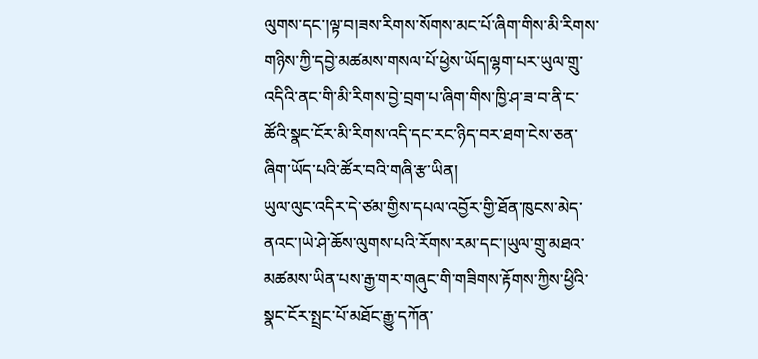ལུགས་དང་།ལྟ་བ།ཟས་རིགས་སོགས་མང་པོ་ཞིག་གིས་མི་རིགས་གཉིས་ཀྱི་དབྱེ་མཚམས་གསལ་པོ་ཕྱེས་ཡོད།ལྷག་པར་ཡུལ་གྲུ་འདིའི་ནང་གི་མི་རིགས་བྱེ་བྲག་པ་ཞིག་གིས་ཁྱི་ཤ་ཟ་བ་ནི་ང་ཚོའི་སྣང་ངོར་མི་རིགས་འདི་དང་རང་ཉིད་བར་ཐག་ངེས་ཅན་ཞིག་ཡོད་པའི་ཚོར་བའི་གཞི་རྩ་ཡིན།
ཡུལ་ལུང་འདིར་དེ་ཙམ་གྱིས་དཔལ་འབྱོར་གྱི་ཐོན་ཁུངས་མེད་ནའང་།ཡེ་ཤེ་ཆོས་ལུགས་པའི་རོགས་རམ་དང་།ཡུལ་གྲུ་མཐའ་མཚམས་ཡིན་པས་རྒྱ་གར་གཞུང་གི་གཟིགས་རྟོགས་ཀྱིས་ཕྱིའི་སྣང་ངོར་སྤྲང་པོ་མཐོང་རྒྱུ་དཀོན་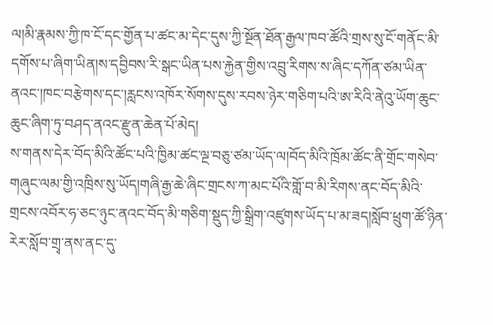ལ།མི་རྣམས་ཀྱི་ཁ་ངོ་དང་གྱོན་པ་ཚང་མ་དེང་དུས་ཀྱི་སྔོན་ཐོན་རྒྱལ་ཁབ་ཚོའི་གྲས་སུ་ངོ་གནོང་མི་དགོས་པ་ཞིག་ཡིན།ས་དབྱིབས་རི་སྒང་ཡིན་པས་རྐྱེན་གྱིས་འབྲུ་རིགས་ས་ཞིང་དཀོན་ཙམ་ཡིན་ནའང་།ཁང་བརྩེགས་དང་།རླངས་འཁོར་སོགས་དུས་རབས་ཉེར་གཅིག་པའི་ཨ་རིའི་ནེའུ་ཡོག་ཆུང་ཆུང་ཞིག་ཏུ་བཤད་ནའང་རྫུན་ཆེན་པོ་མེད།
ས་གནས་དེར་བོད་མིའི་ཚོང་པའི་ཁྱིམ་ཚང་ལྔ་བཅུ་ཙམ་ཡོད་ལ།བོད་མིའི་ཁྲོམ་ཚོང་ནི་གྲོང་གསེབ་གཞུང་ལམ་གྱི་འཁྲིས་སུ་ཡོད།གཞི་རྒྱ་ཆེ་ཞིང་གྲངས་ཀ་མང་པོའི་གློ་བ་མི་རིགས་ནང་བོད་མིའི་གྲངས་འབོར་ཧ་ཅང་ཉུང་ནའང་བོད་མི་གཅིག་སྡུད་ཀྱི་སྒྲིག་འཛུགས་ཡོད་པ་མ་ཟད།སློབ་ཕྲུག་ཚོ་ཉིན་རེར་སློབ་གྲྭ་ནས་ནང་དུ་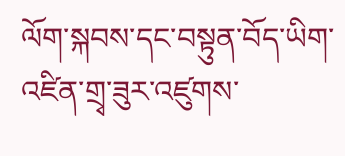ལོག་སྐབས་དང་བསྟུན་བོད་ཡིག་འཛིན་གྲྭ་ཟུར་འཛུགས་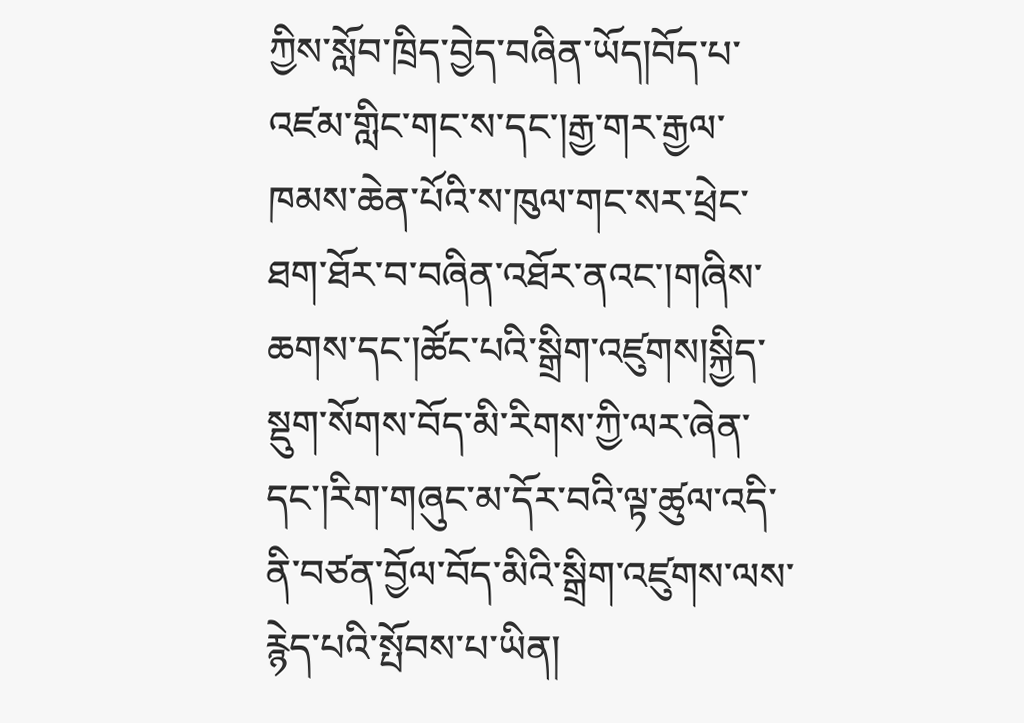ཀྱིས་སློབ་ཁྲིད་བྱེད་བཞིན་ཡོད།བོད་པ་འཛམ་གླིང་གང་ས་དང་།རྒྱ་གར་རྒྱལ་ཁམས་ཆེན་པོའི་ས་ཁུལ་གང་སར་ཕྲེང་ཐག་ཐོར་བ་བཞིན་འཐོར་ནའང་།གཞིས་ཆགས་དང་།ཚོང་པའི་སྒྲིག་འཛུགས།སྐྱིད་སྡུག་སོགས་བོད་མི་རིགས་ཀྱི་ལར་ཞེན་དང་།རིག་གཞུང་མ་དོར་བའི་ལྟ་ཚུལ་འདི་ནི་བཙན་བྱོལ་བོད་མིའི་སྒྲིག་འཛུགས་ལས་རྙེད་པའི་སྤོབས་པ་ཡིན།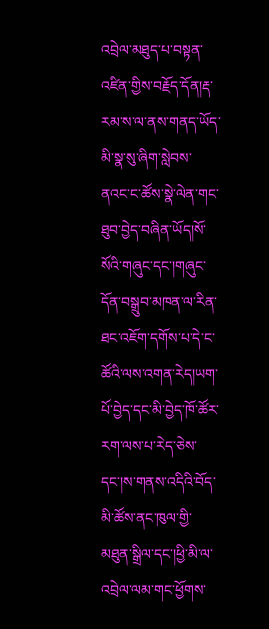འབྲེལ་མཐུད་པ་བསྟན་འཛིན་གྱིས་བརྗོད་དོན།རྡ་རམ་ས་ལ་ནས་གནད་ཡོད་མི་སྣ་སུ་ཞིག་སླེབས་ནའང་ང་ཚོས་སྣེ་ལེན་གང་ཐུབ་བྱེད་བཞིན་ཡོད།སོ་སོའི་གཞུང་དང་།གཞུང་དོན་བསྒྲུབ་མཁན་ལ་རིན་ཐང་འཇོག་དགོས་པ་དེ་ང་ཚོའི་ལས་འགན་རེད།ཡག་པོ་བྱེད་དང་མི་བྱེད་ཁོ་ཚོར་རག་ལས་པ་རེད་ཅེས་དང་།ས་གནས་འདིའི་བོད་མི་ཚོས་ནང་ཁུལ་གྱི་མཐུན་སྒྲིལ་དང་།ཕྱི་མི་ལ་འབྲེལ་ལམ་གང་ཕྱོགས་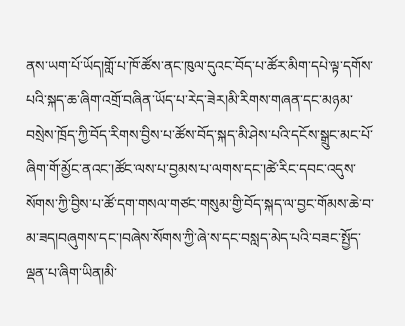ནས་ཡག་པོ་ཡོད།གློ་པ་ཁོ་ཚོས་ནང་ཁུལ་དུའང་བོད་པ་ཚོར་མིག་དཔེ་ལྟ་དགོས་པའི་སྐད་ཆ་ཞིག་འགྲོ་བཞིན་ཡོད་པ་རེད་ཟེར།མི་རིགས་གཞན་དང་མཉམ་བསྲེས་ཁྲོད་ཀྱི་བོད་རིགས་བྱིས་པ་ཚོས་བོད་སྐད་མི་ཤེས་པའི་དངོས་སྒྲུང་མང་པོ་ཞིག་གོ་མྱོང་ནའང་།ཚོང་ལས་པ་བྱམས་པ་ལགས་དང་།ཚེ་རིང་དབང་འདུས་སོགས་ཀྱི་བྱིས་པ་ཚོ་དག་གསལ་གཙང་གསུམ་གྱི་བོད་སྐད་ལ་བྱང་གོམས་ཆེ་བ་མ་ཟད།བཞུགས་དང་།བཞེས་སོགས་ཀྱི་ཞེ་ས་དང་བསླད་མེད་པའི་བཟང་སྤྱོད་ལྡན་པ་ཞིག་ཡིན།མི་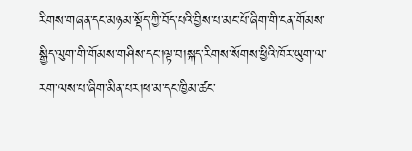རིགས་གཞན་དང་མཉམ་སྡོད་ཀྱི་བོད་པའི་བྱིས་པ་མང་པོ་ཞིག་གི་ངན་གོམས་སྒྱིད་ལུག་གི་གོམས་གཤིས་དང་།ལྟ་བ།སྐད་རིགས་སོགས་ཕྱིའི་ཁོར་ཡུག་ལ་རག་ལས་པ་ཞིག་མིན་པར།ཕ་མ་དང་ཁྱིམ་ཚང་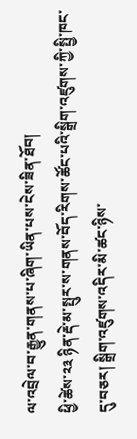ལ་འབྲེལ་བ་རྒྱུན་གནས་པ་ཞིག་ཡིན་པས་ངེས་ཟིན་ཐོབ།
ཕྱི་ཚེས་༢༣ ཉིན་རྡེ་མ་སྤུར་ས་གནས་བོད་རིགས་ཚོང་པའི་སྒྲིག་འཛུགས་ཀྱི་སྤྱི་ཁང་དུ་བཅར། སྒྲིག་འཛུགས་འདིར་མི་ཚང་ཉིས་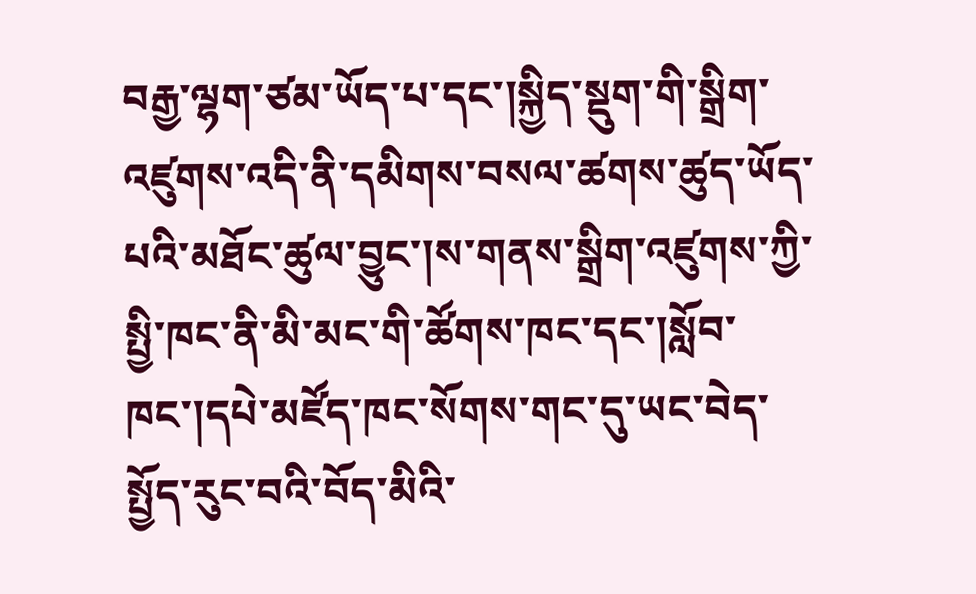བརྒྱ་ལྷག་ཙམ་ཡོད་པ་དང་།སྐྱིད་སྡུག་གི་སྒྲིག་འཛུགས་འདི་ནི་དམིགས་བསལ་ཚགས་ཚུད་ཡོད་པའི་མཐོང་ཚུལ་བྱུང་།ས་གནས་སྒྲིག་འཛུགས་ཀྱི་སྤྱི་ཁང་ནི་མི་མང་གི་ཚོགས་ཁང་དང་།སློབ་ཁང་།དཔེ་མཛོད་ཁང་སོགས་གང་དུ་ཡང་བེད་སྤྱོད་རུང་བའི་བོད་མིའི་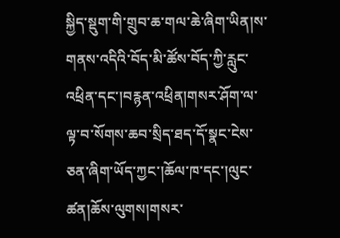སྐྱིད་སྡུག་གི་གྲུབ་ཆ་གལ་ཆེ་ཞིག་ཡིན།ས་གནས་འདིའི་བོད་མི་ཚོས་བོད་ཀྱི་རླུང་འཕྲིན་དང་།བརྙན་འཕྲིན།གསར་ཤོག་ལ་ལྟ་བ་སོགས་ཆབ་སྲིད་ཐད་དོ་སྣང་ངེས་ཅན་ཞིག་ཡོད་ཀྱང་།ཆོལ་ཁ་དང་།ལུང་ཚན།ཆོས་ལུགས།གསར་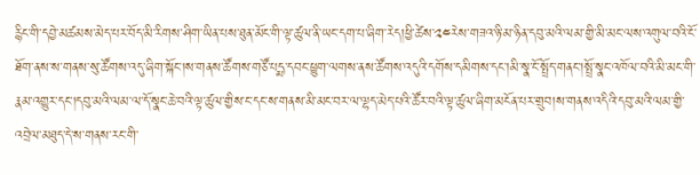རྙིང་གི་དབྱེ་མཚམས་མེད་པར་བོད་མི་རིགས་ཤིག་ཡིན་པས་ཐུན་མོང་གི་ལྟ་ཚུལ་ནི་ཡང་དག་པ་ཞིག་རེད།ཕྱི་ཚེས་༢༤རེས་གཟའ་ཉི་མ་ཉིན་དབུ་མའི་ལམ་གྱི་མི་མང་ལས་འགུལ་བའི་ངོ་ཐོག་ནས་ས་གནས་སུ་ཚོགས་འདུ་ཞིག་སྐོང་།ས་གནས་ཚོགས་གཙོ་པདྨ་དབང་ཕྱུག་ལགས་ནས་ཚོགས་འདུའི་དགོས་དམིགས་དང་།མི་སྣ་ངོ་སྤྲོད་གནང་།སྤྲོ་སྣང་འཁོལ་བའི་མི་མང་གི་རྣམ་འགྱུར་དང་།དབུ་མའི་ལམ་ལ་དོ་སྣང་ཆེ་བའི་ལྟ་ཚུལ་གྱིས་ང་དང་ས་གནས་མི་མང་བར་ལ་ལྷད་མེད་པའི་ཚོར་བའི་ལྟ་ཚུལ་ཞིག་མངོན་པར་གྲུབ།ས་གནས་འདིའི་དབུ་མའི་ལམ་གྱི་འབྲེལ་མཐུད་དེ་ས་གནས་རང་གི་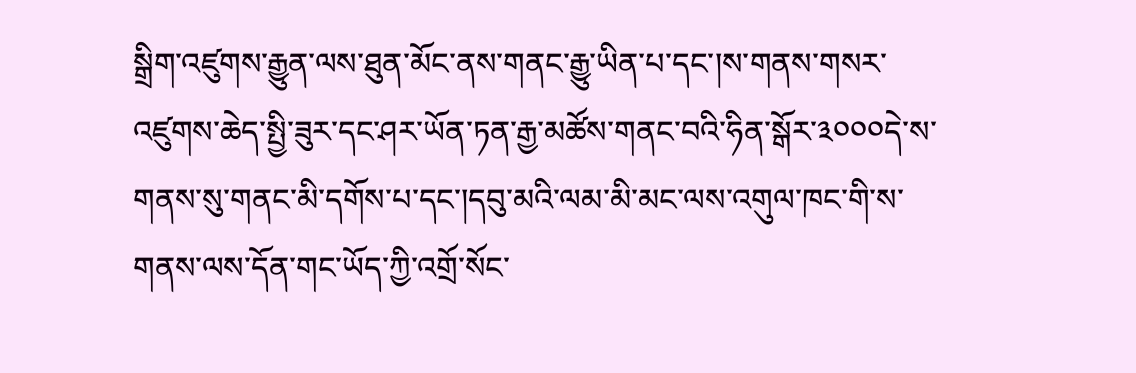སྒྲིག་འཛུགས་རྒྱུན་ལས་ཐུན་མོང་ནས་གནང་རྒྱུ་ཡིན་པ་དང་།ས་གནས་གསར་འཛུགས་ཆེད་སྤྱི་ཟུར་དང་ཤར་ཡོན་ཏན་རྒྱ་མཚོས་གནང་བའི་ཧིན་སྒོར་༣༠༠༠དེ་ས་གནས་སུ་གནང་མི་དགོས་པ་དང་།དབུ་མའི་ལམ་མི་མང་ལས་འགུལ་ཁང་གི་ས་གནས་ལས་དོན་གང་ཡོད་ཀྱི་འགྲོ་སོང་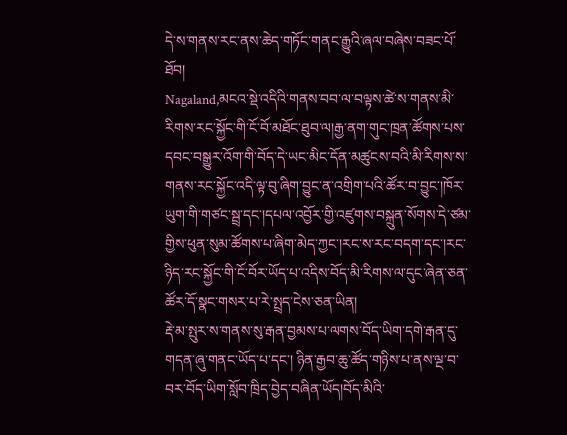དེ་ས་གནས་རང་ནས་ཆེད་གཏོང་གནང་རྒྱུའི་ཞལ་བཞེས་བཟང་པོ་ཐོབ།
Nagaland,མངའ་སྡེ་འདིའི་གནས་བབ་ལ་བལྟས་ཚེ་ས་གནས་མི་རིགས་རང་སྐྱོང་གི་ངོ་བོ་མཐོང་ཐུབ་ལ།རྒྱ་ནག་གུང་ཁྲན་ཚོགས་པས་དབང་བསྒྱུར་འོག་གི་བོད་དེ་ཡང་མིང་དོན་མཚུངས་བའི་མི་རིགས་ས་གནས་རང་སྐྱོང་འདི་ལྟ་བུ་ཞིག་བྱུང་ན་འགྲིག་པའི་ཚོར་བ་བྱུང་།ཁོར་ཡུག་གི་གཙང་སྦྲ་དང་།དཔལ་འབྱོར་གྱི་འཛུགས་བསྐྲུན་སོགས་དེ་ཙམ་གྱིས་ཕུན་སུམ་ཚོགས་པ་ཞིག་མེད་ཀྱང་།རང་ས་རང་བདག་དང་།རང་ཉིད་རང་སྐྱོང་གི་ངོ་བོར་ཡོད་པ་འདིས་བོད་མི་རིགས་ལ་དུང་ཞེན་ཅན་ཚོར་དོ་སྣང་གསར་པ་རེ་སྤྲད་ངེས་ཅན་ཡིན།
རྡེ་མ་སྤུར་ས་གནས་སུ་རྒན་བྱམས་པ་ལགས་བོད་ཡིག་དགེ་རྒན་དུ་གདན་ཞུ་གནང་ཡོད་པ་དང་། ཉིན་རྒྱབ་ཆུ་ཚོད་གཉིས་པ་ནས་ལྔ་བ་བར་བོད་ཡིག་སློབ་ཁྲིད་བྱེད་བཞིན་ཡོད།བོད་མིའི་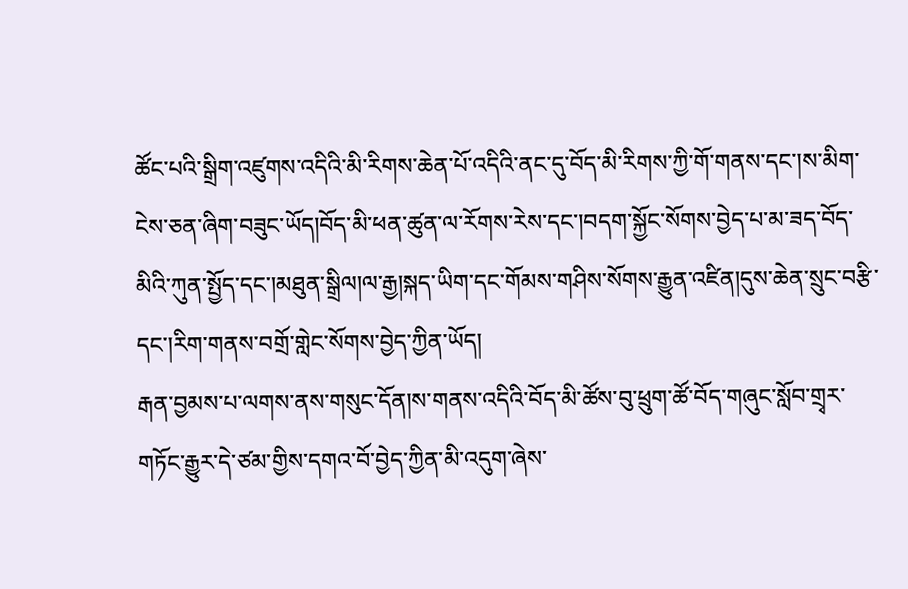ཚོང་པའི་སྒྲིག་འཛུགས་འདིའི་མི་རིགས་ཆེན་པོ་འདིའི་ནང་དུ་བོད་མི་རིགས་ཀྱི་གོ་གནས་དང་།ས་མིག་ངེས་ཅན་ཞིག་བཟུང་ཡོད།བོད་མི་ཕན་ཚུན་ལ་རོགས་རེས་དང་།བདག་སྐྱོང་སོགས་བྱེད་པ་མ་ཟད་བོད་མིའི་ཀུན་སྤྱོད་དང་།མཐུན་སྒྲིལ།ལ་རྒྱ།སྐད་ཡིག་དང་གོམས་གཤིས་སོགས་རྒྱུན་འཛིན།དུས་ཆེན་སྲུང་བརྩི་དང་།རིག་གནས་བགྲོ་གླེང་སོགས་བྱེད་ཀྱིན་ཡོད།
རྒན་བྱམས་པ་ལགས་ནས་གསུང་དོན།ས་གནས་འདིའི་བོད་མི་ཚོས་བུ་ཕྲུག་ཚོ་བོད་གཞུང་སློབ་གྲྭར་གཏོང་རྒྱུར་དེ་ཙམ་གྱིས་དགའ་བོ་བྱེད་ཀྱིན་མི་འདུག་ཞེས་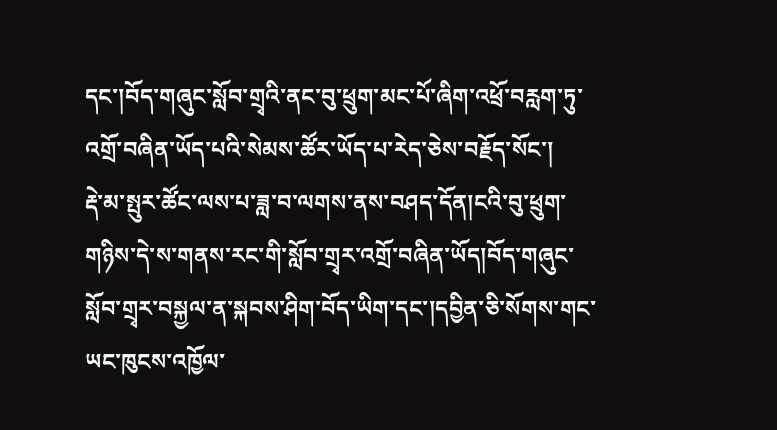དང་།བོད་གཞུང་སློབ་གྲྭའི་ནང་བུ་ཕྲུག་མང་པོ་ཞིག་འཕྲོ་བརླག་ཏུ་འགྲོ་བཞིན་ཡོད་པའི་སེམས་ཚོར་ཡོད་པ་རེད་ཅེས་བརྗོད་སོང་།
རྡེ་མ་སྤུར་ཚོང་ལས་པ་ཟླ་བ་ལགས་ནས་བཤད་དོན།ངའི་བུ་ཕྲུག་གཉིས་དེ་ས་གནས་རང་གི་སློབ་གྲྭར་འགྲོ་བཞིན་ཡོད།བོད་གཞུང་སློབ་གྲྭར་བསྐྱལ་ན་སྐབས་ཤིག་བོད་ཡིག་དང་།དབྱིན་ཅི་སོགས་གང་ཡང་ཁུངས་འཁྱོལ་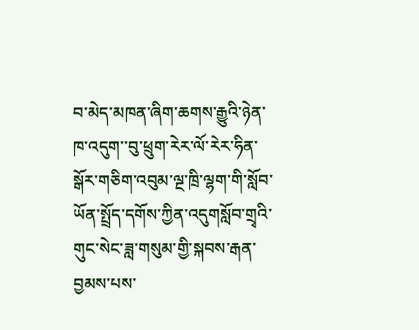བ་མེད་མཁན་ཞིག་ཆགས་རྒྱུའི་ཉེན་ཁ་འདུག་་བུ་ཕྲུག་རེར་ལོ་རེར་ཧིན་སྒོར་གཅིག་འབུམ་ལྔ་ཁྲི་ལྷག་གི་སློབ་ཡོན་སྤྲོད་དགོས་ཀྱིན་འདུགསློབ་གྲྭའི་གུང་སེང་ཟླ་གསུམ་གྱི་སྐབས་རྒན་བྱམས་པས་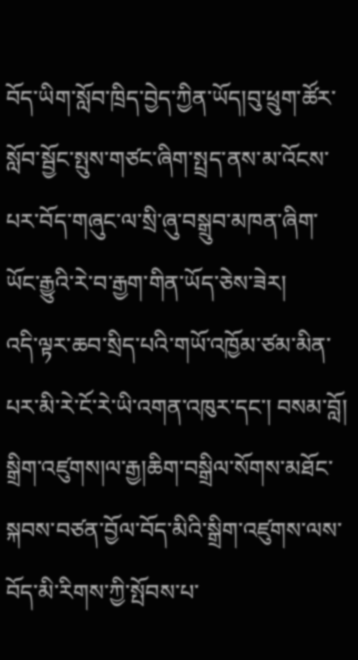བོད་ཡིག་སློབ་ཁྲིད་བྱེད་ཀྱིན་ཡོད།བུ་ཕྲུག་ཚོར་སློབ་སྦྱོང་སྤུས་གཙང་ཞིག་སྤྲད་ནས་མ་འོངས་པར་བོད་གཞུང་ལ་སྲི་ཞུ་བསྒྲུབ་མཁན་ཞིག་ཡོང་རྒྱུའི་རེ་བ་རྒྱག་གིན་ཡོད་ཅེས་ཟེར།
འདི་ལྟར་ཆབ་སྲིད་པའི་གཡོ་འཁྱོམ་ཙམ་མིན་པར་མི་རེ་ངོ་རེ་ཡི་འགན་འཁུར་དང་། བསམ་བློ། སྒྲིག་འཛུགས།ལ་རྒྱ།ཆིག་བསྒྲིལ་སོགས་མཐོང་སྐབས་བཙན་བྱོལ་བོད་མིའི་སྒྲིག་འཛུགས་ལས་བོད་མི་རིགས་ཀྱི་སྤོབས་པ་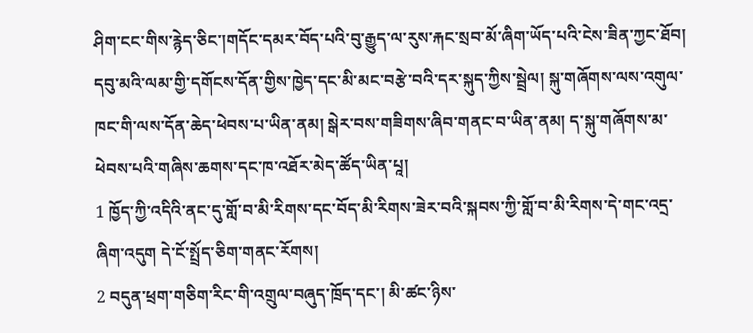ཤིག་ངང་གིས་རྙེད་ཅིང་།གདོང་དམར་བོད་པའི་བུ་རྒྱུད་ལ་རུས་རྐང་སྲབ་མོ་ཞིག་ཡོད་པའི་ངེས་ཟིན་ཀྱང་ཐོབ།
དབུ་མའི་ལམ་གྱི་དགོངས་དོན་གྱིས་ཁྱེད་དང་མི་མང་བརྩེ་བའི་དར་སྐུད་ཀྱིས་སྦྲེལ། སྐུ་གཞོགས་ལས་འགུལ་ཁང་གི་ལས་དོན་ཆེད་ཕེབས་པ་ཡིན་ནམ། སྒེར་བས་གཟིགས་ཞིབ་གནང་བ་ཡིན་ནམ། ད་སྐུ་གཞོགས་མ་ཕེབས་པའི་གཞིས་ཆགས་དང་ཁ་འཐོར་མེད་ཚོད་ཡིན་པཱ།
1 ཁྱོད་ཀྱི་འདིའི་ནང་དུ་གློ་བ་མི་རིགས་དང་བོད་མི་རིགས་ཟེར་བའི་སྐབས་ཀྱི་གློ་བ་མི་རིགས་དེ་གང་འདྲ་ཞིག་འདུག དེ་ངོ་སྤྲོད་ཅིག་གནང་རོགས།
2 བདུན་ཕྲག་གཅིག་རིང་གི་འགྲུལ་བཞུད་ཁྲོད་དང་། མི་ཚང་ཉིས་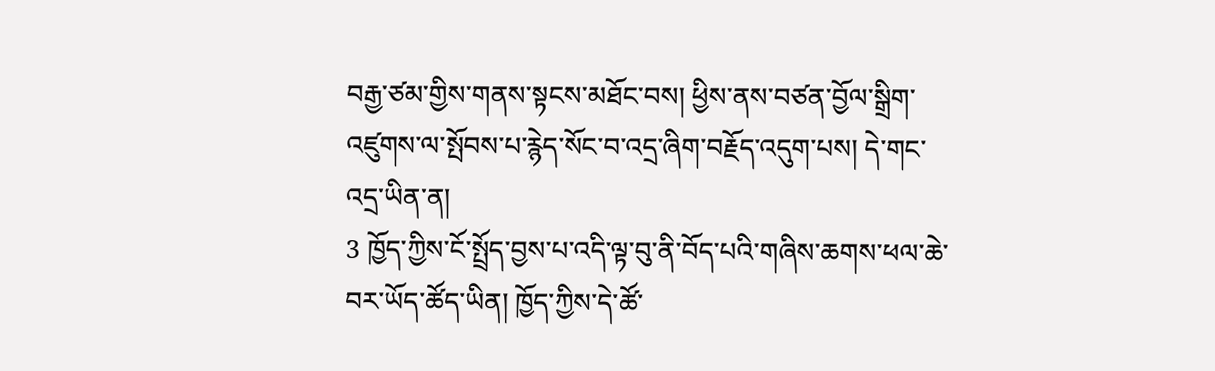བརྒྱ་ཙམ་གྱིས་གནས་སྟངས་མཐོང་བས། ཕྱིས་ནས་བཙན་བྱོལ་སྒྲིག་འཛུགས་ལ་སྤོབས་པ་རྙེད་སོང་བ་འདྲ་ཞིག་བརྗོད་འདུག་པས། དེ་གང་འདྲ་ཡིན་ན།
3 ཁྱོད་ཀྱིས་ངོ་སྤྲོད་བྱས་པ་འདི་ལྟ་བུ་ནི་བོད་པའི་གཞིས་ཆགས་ཕལ་ཆེ་བར་ཡོད་ཚོད་ཡིན། ཁྱོད་ཀྱིས་དེ་ཚོ་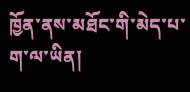ཁྱོན་ནས་མཐོང་གི་མེད་པ་ག་ལ་ཡིན།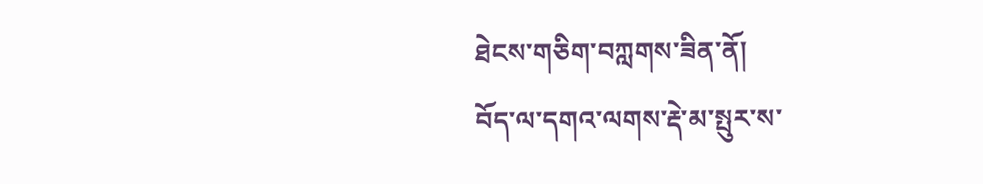ཐེངས་གཅིག་བཀླགས་ཟིན་ནོ།
བོད་ལ་དགའ་ལགས་རྡེ་མ་སྤུར་ས་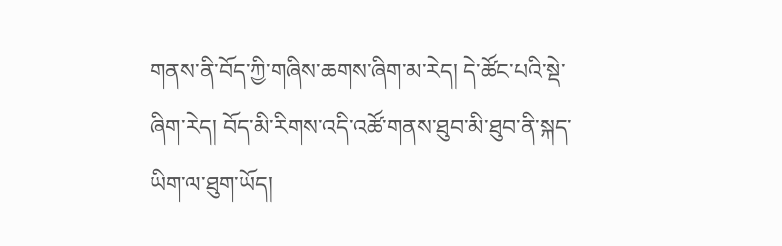གནས་ནི་བོད་ཀྱི་གཞིས་ཆགས་ཞིག་མ་རེད། དེ་ཚོང་པའི་སྡེ་ཞིག་རེད། བོད་མི་རིགས་འདི་འཚོ་གནས་ཐུབ་མི་ཐུབ་ནི་སྐད་ཡིག་ལ་ཐུག་ཡོད།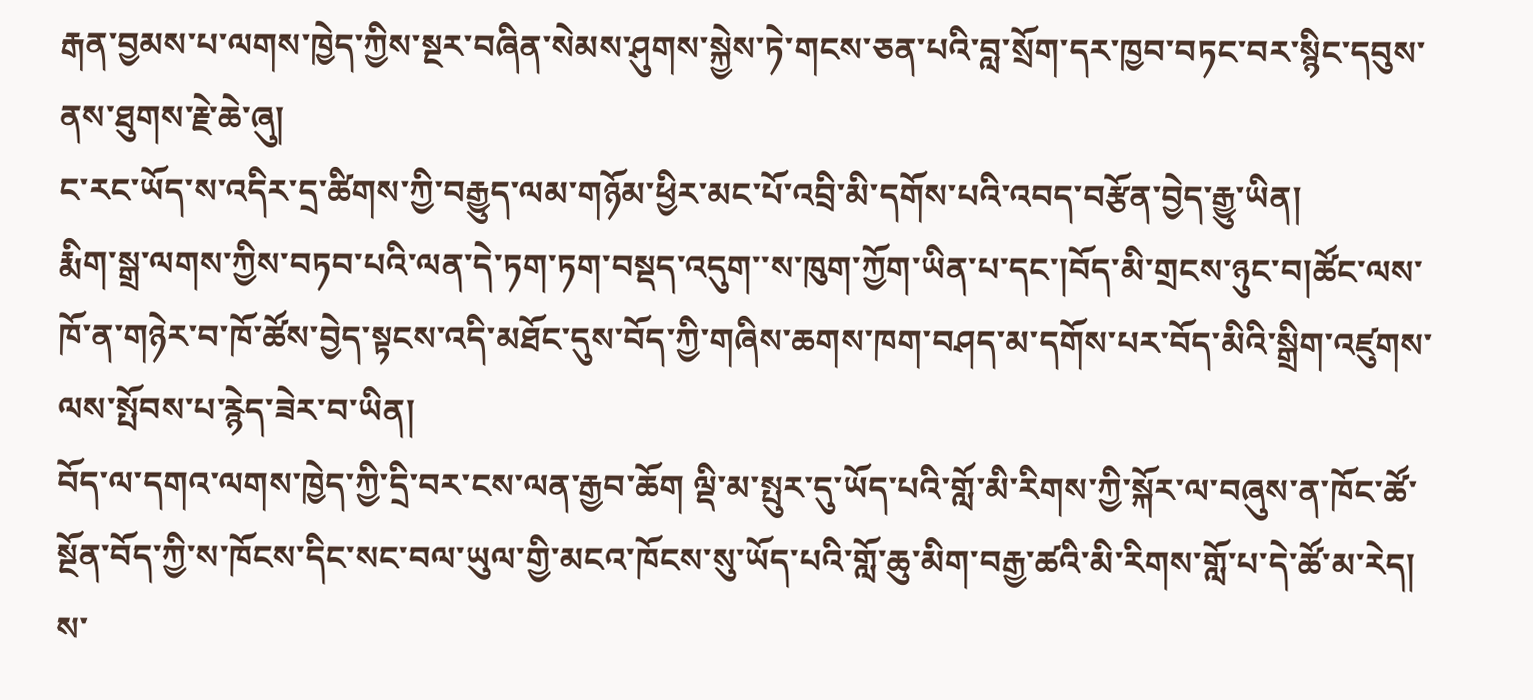རྒན་བྱམས་པ་ལགས་ཁྱེད་ཀྱིས་སྔར་བཞིན་སེམས་ཤུགས་སྐྱེས་ཏེ་གངས་ཅན་པའི་བླ་སྲོག་དར་ཁྱབ་བཏང་བར་སྙིང་དབུས་ནས་ཐུགས་རྗེ་ཆེ་ཞུ།
ང་རང་ཡོད་ས་འདིར་དྲ་ཚིགས་ཀྱི་བརྒྱུད་ལམ་གཉོམ་ཕྱིར་མང་པོ་འབྲི་མི་དགོས་པའི་འབད་བརྩོན་བྱེད་རྒྱུ་ཡིན།
རྨིག་སྒྲ་ལགས་ཀྱིས་བཏབ་པའི་ལན་དེ་ཏག་ཏག་བསྡད་འདུག་་ས་ཁུག་ཀྱོག་ཡིན་པ་དང་།བོད་མི་གྲངས་ཉུང་བ།ཚོང་ལས་ཁོ་ན་གཉེར་བ་ཁོ་ཚོས་བྱེད་སྟངས་འདི་མཐོང་དུས་བོད་ཀྱི་གཞིས་ཆགས་ཁག་བཤད་མ་དགོས་པར་བོད་མིའི་སྒྲིག་འཛུགས་ལས་སྤོབས་པ་རྙེད་ཟེར་བ་ཡིན།
བོད་ལ་དགའ་ལགས་ཁྱེད་ཀྱི་དྲི་བར་ངས་ལན་རྒྱབ་ཆོག ལྡི་མ་སྤུར་དུ་ཡོད་པའི་གློ་མི་རིགས་ཀྱི་སྐོར་ལ་བཞུས་ན་ཁོང་ཚོ་སྔོན་བོད་ཀྱི་ས་ཁོངས་དིང་སང་བལ་ཡུལ་གྱི་མངའ་ཁོངས་སུ་ཡོད་པའི་གློ་ཆུ་མིག་བརྒྱ་ཚའི་མི་རིགས་གློ་པ་དེ་ཚོ་མ་རེད། ས་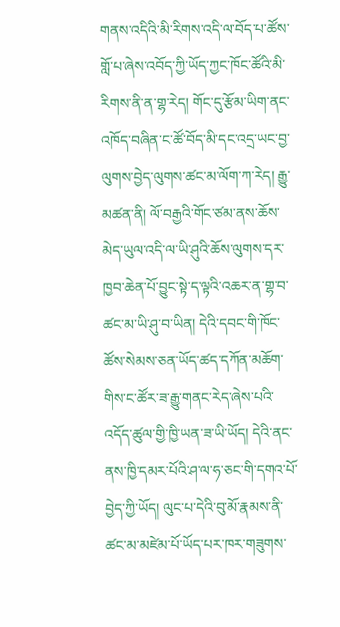གནས་འདིའི་མི་རིགས་འདི་ལ་བོད་པ་ཚོས་གློ་པ་ཞེས་འབོད་ཀྱི་ཡོད་ཀྱང་ཁོང་ཚོའི་མི་རིགས་ནི་ན་གྷ་རེད། གོང་དུ་རྩོམ་ཡིག་ནང་འཁོད་བཞིན་ང་ཚོ་བོད་མི་དང་འདྲ་ཡང་བྱ་ལུགས་བྱེད་ལུགས་ཚང་མ་ལོག་ཀ་རེད། རྒྱུ་མཚན་ནི། ལོ་བརྒྱའི་གོང་ཙམ་ནས་ཆོས་མེད་ཡུལ་འདི་ལ་ཡི་ཤུའི་ཆོས་ལུགས་དར་ཁྱབ་ཆེན་པོ་བྱུང་སྟེ་ད་ལྟའི་འཆར་ན་གྷ་བ་ཚང་མ་ཡི་ཤུ་བ་ཡིན། དེའི་དབང་གི་ཁོང་ཚོས་སེམས་ཅན་ཡོད་ཚད་དཀོན་མཆོག་གིས་ང་ཚོར་ཟ་རྒྱུ་གནང་རེད་ཞེས་པའི་འདོད་ཚུལ་གྱི་ཁྱི་ཡན་ཟ་ཡི་ཡོད། དེའི་ནང་ནས་ཁྱི་དམར་པོའི་ཤ་ལ་ཧ་ཅང་གི་དགའ་པོ་བྱེད་ཀྱི་ཡོད། ལུང་པ་དེའི་བུ་མོ་རྣམས་ནི་ཚང་མ་མཛེམ་པོ་ཡོད་པར་ཁར་གཟུགས་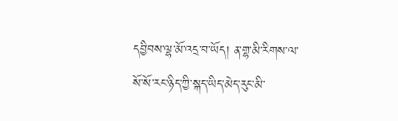དབྱིབས་ལྷ་མོ་འདྲ་བ་ཡོད། ན་གྷ་མི་རིགས་ལ་སོ་སོ་རང་ཉིད་ཀྱི་སྐད་ཡིད་མེད་རུང་མི་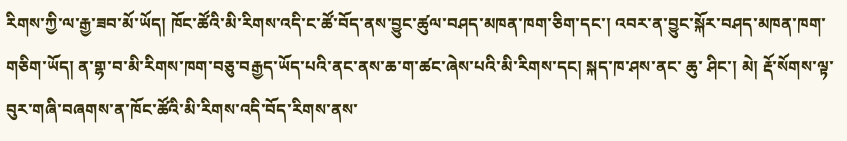རིགས་ཀྱི་ལ་རྒྱ་ཟབ་མོ་ཡོད། ཁོང་ཚོའི་མི་རིགས་འདི་ང་ཚོ་བོད་ནས་བྱུང་ཚུལ་བཤད་མཁན་ཁག་ཅིག་དང་། འབར་ན་བྱུང་སྐོར་བཤད་མཁན་ཁག་གཅིག་ཡོད། ན་གྷ་བ་མི་རིགས་ཁག་བཅུ་བརྒྱད་ཡོད་པའི་ནང་ནས་ཆ་ག་ཚང་ཞེས་པའི་མི་རིགས་དང། སྐད་ཁ་ཤས་ནང་ ཆུ་ ཤིང་། མེ། རྡོ་སོགས་ལྟ་བུར་གཞི་བཞགས་ན་ཁོང་ཚོའི་མི་རིགས་འདི་བོད་རིགས་ནས་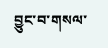བྱུང་བ་གསལ་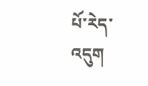པོ་རེད་འདུག